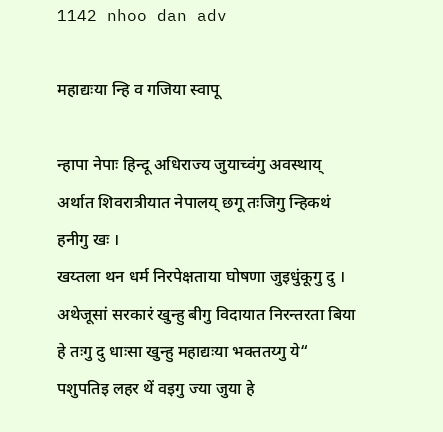1142 nhoo dan adv

महाद्यःया न्हि व गजिया स्वापू

न्हापा नेपाः हिन्दू अधिराज्य जुयाच्वंगु अवस्थाय् अर्थात शिवरात्रीयात नेपालय् छगू तःजिगु न्हिकथं हनीगु खः ।
खय्तला थन धर्म निरपेक्षताया घोषणा जुइधुंकूगु दु । अथेजूसां सरकारं खुन्हु बीगु विदायात निरन्तरता बिया हे तःगु दु धाःसा खुन्हु महाद्यःया भक्ततय्गु ये“ पशुपतिइ लहर थें वइगु ज्या जुया हे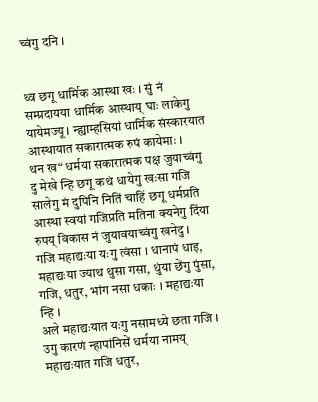च्वंगु दनि ।


थ्व छगू धार्मिक आस्था खः । सुं नं सम्प्रदायया धार्मिक आस्थाय् घाः लाकेगु यायेमज्यू । न्ह्याम्हसियां धार्मिक संस्कारयात आस्थायात सकारात्मक रुपं कायेमाः ।
थन ख“ धर्मया सकारात्मक पक्ष जुयाच्वंगु दु मेखे न्हि छगू कथं धायेगु खःसा गजि सालेगु मं दुपिनि नितिं चाहिं छगू धर्मप्रति आस्था स्वयां गजिप्रति मतिना क्यनेगु दिंया रुपय् विकास नं जुयावयाच्वंगु खनेदु ।
गजि महाद्यःया यःगु त्वंसा । धानापं धाइ, महाद्यःया ज्याथ थुसा गसा, धुंया छेंगु पुंसा, गजि, धतुर, भांग नसा धकाः । महाद्यःया न्हि ।
अले महाद्यःयात यःगु नसामध्ये छता गजि । उगु कारणं न्हापांनिसें धर्मया नामय् महाद्यःयात गजि धतुर,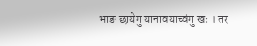भाङ छायेगु यानावयाच्वंगु खः । तर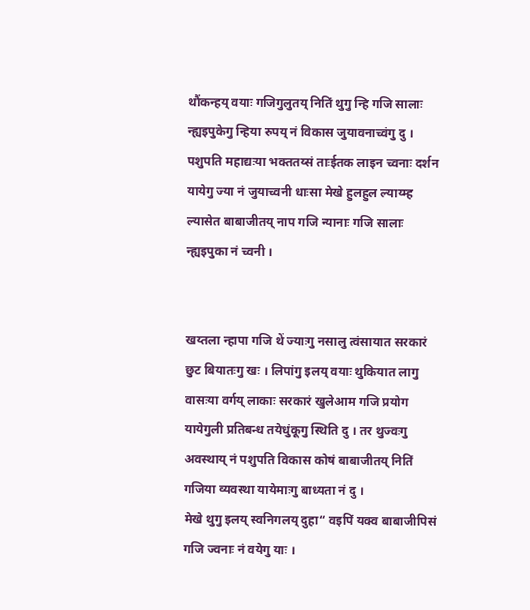थौंकन्हय् वयाः गजिगुलुतय् नितिं थुगु न्हि गजि सालाः न्ह्यइपुकेगु न्हिया रुपय् नं विकास जुयावनाच्वंगु दु ।
पशुपति महाद्यःया भक्ततय्सं ताःईतक लाइन च्वनाः दर्शन यायेगु ज्या नं जुयाच्वनी धाःसा मेखे हुलहुल ल्याय्म्ह ल्यासेत बाबाजीतय् नाप गजि न्यानाः गजि सालाः न्ह्यइपुका नं च्वनी ।


खय्तला न्हापा गजि थें ज्याःगु नसालु त्वंसायात सरकारं छुट बियातःगु खः । लिपांगु इलय् वयाः थुकियात लागु वासःया वर्गय् लाकाः सरकारं खुलेआम गजि प्रयोग यायेगुली प्रतिबन्ध तयेधुंकूगु स्थिति दु । तर थुज्वःगु अवस्थाय् नं पशुपति विकास कोषं बाबाजीतय् नितिं गजिया व्यवस्था यायेमाःगु बाध्यता नं दु ।
मेखे थुगु इलय् स्वनिगलय् दुहा“ वइपिं यक्व बाबाजीपिसं गजि ज्वनाः नं वयेगु याः ।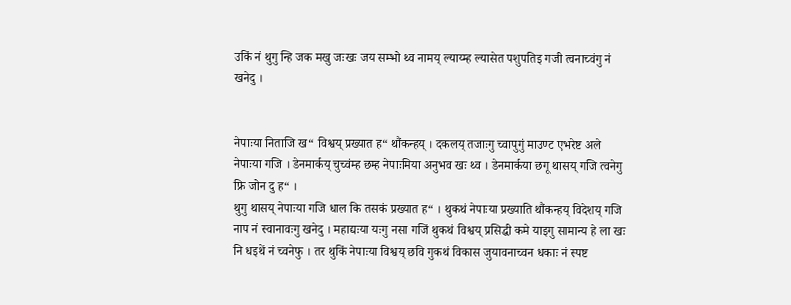उकिं नं थुगु न्हि जक मखु जःखः जय सम्भो थ्व नामय् ल्याय्म्ह ल्यासेत पशुपतिइ गजी त्वनाच्वंगु नं खनेदु ।


नेपाःया निताजि ख“ विश्वय् प्रख्यात ह“ थौंकन्हय् । दकलय् तजाःगु च्वापुगुं माउण्ट एभरेष्ट अले नेपाःया गजि । डेनमार्कय् चुच्वंम्ह छम्ह नेपाःमिया अनुभव खः थ्व । डेनमार्कया छगू थासय् गजि त्वनेगु फ्रि जोन दु ह“ ।
थुगु थासय् नेपाःया गजि धाल कि तसकं प्रख्यात ह“ । थुकथं नेपाःया प्रख्याति थौंकन्हय् विदेशय् गजि नाप नं स्वानावःगु खनेदु । महाद्यःया यःगु नसा गजिं थुकथं विश्वय् प्रसिद्धी कमे याइगु सामान्य हे ला खः नि धइथें नं च्वनेफु । तर थुकिं नेपाःया विश्वय् छवि गुकथं विकास जुयावनाच्वन धकाः नं स्पष्ट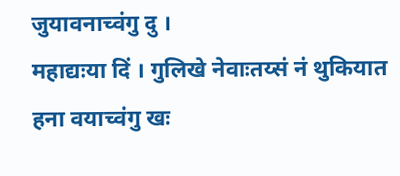जुयावनाच्वंगु दु ।
महाद्यःया दिं । गुलिखे नेवाःतय्सं नं थुकियात हना वयाच्वंगु खः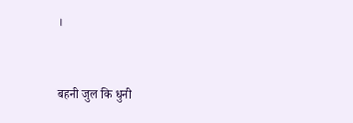।


बहनी जुल कि धुनी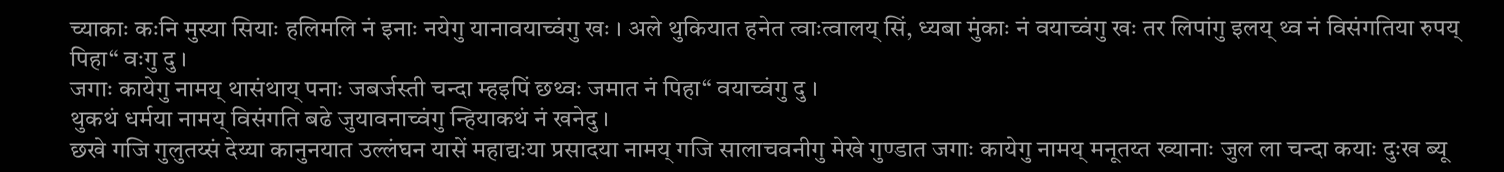च्याकाः कःनि मुस्या सियाः हलिमलि नं इनाः नयेगु यानावयाच्वंगु खः । अले थुकियात हनेत त्वाःत्वालय् सिं, ध्यबा मुंकाः नं वयाच्वंगु खः तर लिपांगु इलय् थ्व नं विसंगतिया रुपय् पिहा“ वःगु दु ।
जगाः कायेगु नामय् थासंथाय् पनाः जबर्जस्ती चन्दा म्हइपिं छथ्वः जमात नं पिहा“ वयाच्वंगु दु ।
थुकथं धर्मया नामय् विसंगति बढे जुयावनाच्वंगु न्हियाकथं नं खनेदु ।
छखे गजि गुलुतय्सं देय्या कानुनयात उल्लंघन यासें महाद्यःया प्रसादया नामय् गजि सालाचवनीगु मेखे गुण्डात जगाः कायेगु नामय् मनूतय्त ख्यानाः जुल ला चन्दा कयाः दुःख ब्यू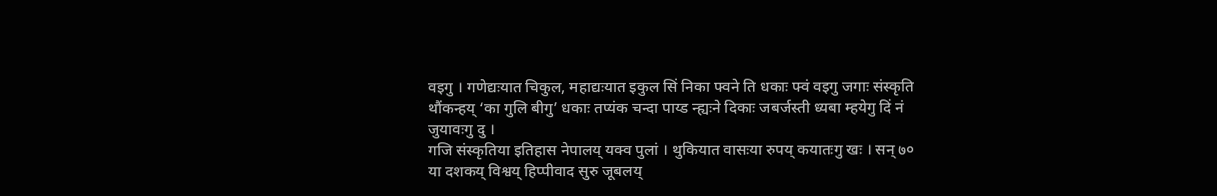वइगु । गणेद्यःयात चिकुल, महाद्यःयात इकुल सिं निका फ्वने ति धकाः फ्वं वइगु जगाः संस्कृति थौंकन्हय् ‘का गुलि बीगु’ धकाः तप्यंक चन्दा पाय्ड न्ह्यःने दिकाः जबर्जस्ती ध्यबा म्हयेगु दिं नं जुयावःगु दु ।
गजि संस्कृतिया इतिहास नेपालय् यक्व पुलां । थुकियात वासःया रुपय् कयातःगु खः । सन् ७० या दशकय् विश्वय् हिप्पीवाद सुरु जूबलय्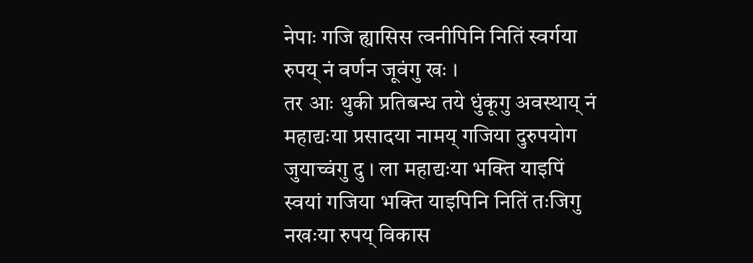नेपाः गजि ह्यासिस त्वनीपिनि नितिं स्वर्गया रुपय् नं वर्णन जूवंगु खः ।
तर आः थुकी प्रतिबन्ध तये धुंकूगु अवस्थाय् नं महाद्यःया प्रसादया नामय् गजिया दुरुपयोग जुयाच्वंगु दु । ला महाद्यःया भक्ति याइपिं स्वयां गजिया भक्ति याइपिनि नितिं तःजिगु नखःया रुपय् विकास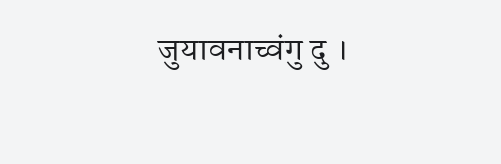जुयावनाच्वंगु दु ।